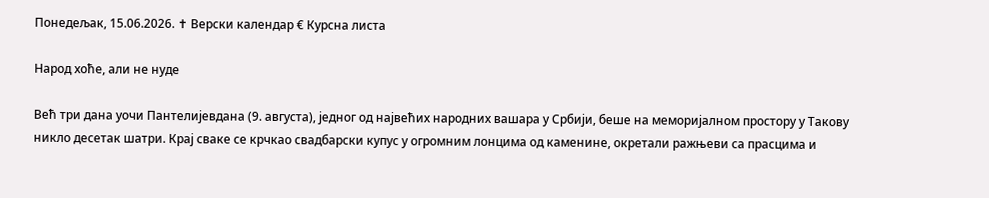Понедељак, 15.06.2026. ✝ Верски календар € Курсна листа

Народ хоће, али не нуде

Већ три дана уочи Пантелијевдана (9. августa), једног од највећих народних вашара у Србији, беше на меморијалном простору у Такову никло десетак шатри. Крај сваке се крчкао свадбарски купус у огромним лонцима од каменине, окретали ражњеви са прасцима и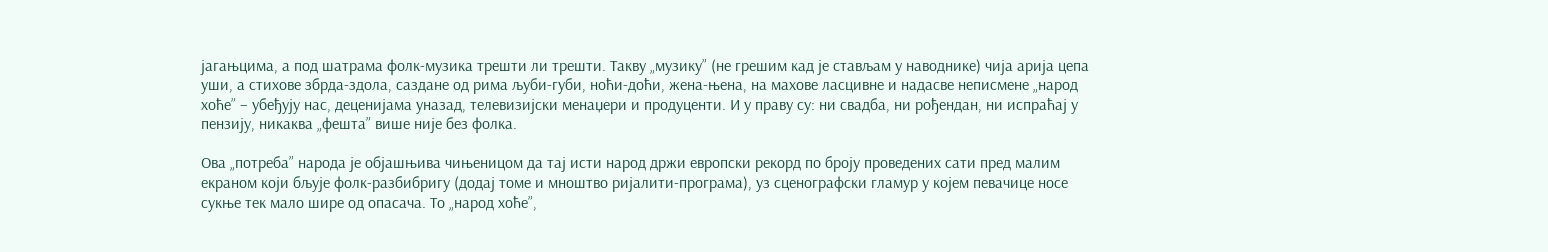јагањцима, а под шатрама фолк-музика трешти ли трешти. Такву „музику” (не грешим кад је стављам у наводнике) чија арија цепа уши, а стихове збрда-здола, саздане од рима љуби-губи, ноћи-доћи, жена-њена, на махове ласцивне и надасве неписмене „народ хоће” – убеђују нас, деценијама уназад, телевизијски менаџери и продуценти. И у праву су: ни свадба, ни рођендан, ни испраћај у пензију, никаква „фешта” више није без фолка.

Ова „потреба” народа је објашњива чињеницом да тај исти народ држи европски рекорд по броју проведених сати пред малим екраном који бљује фолк-разбибригу (додај томе и мноштво ријалити-програма), уз сценографски гламур у којем певачице носе сукње тек мало шире од опасача. То „народ хоће”,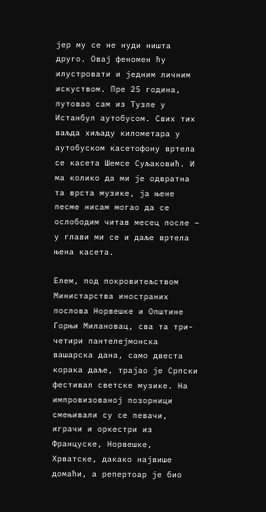јер му се не нуди ништа друго. Овај феномен ћу илустровати и једним личним искуством. Пре 25 година, путовао сам из Тузле у Истанбул аутобусом. Свих тих ваљда хиљаду километара у аутобуском касетофону вртела се касета Шемсе Суљаковић. И ма колико да ми је одвратна та врста музике, ја њене песме нисам могао да се ослободим читав месец после – у глави ми се и даље вртела њена касета.

Елем, под покровитељством Министарства иностраних послова Норвешке и Општине Горњи Милановац, сва та три-четири пантелејмонска вашарска дана, само двеста корака даље, трајао је Српски фестивал светске музике. На импровизованој позорници смењивали су се певачи, играчи и оркестри из Француске, Норвешке, Хрватске, дакако највише домаћи, а репертоар је био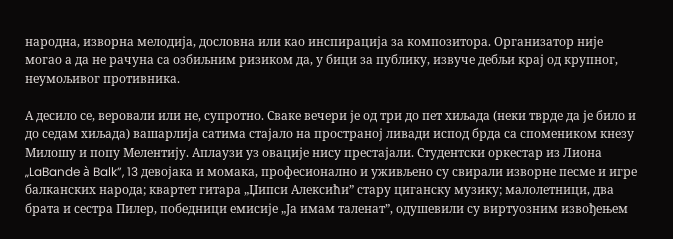народна, изворна мелодија, дословна или као инспирација за композитора. Организатор није могао а да не рачуна са озбиљним ризиком да, у бици за публику, извуче дебљи крај од крупног, неумољивог противника.

А десило се, веровали или не, супротно. Сваке вечери је од три до пет хиљада (неки тврде да је било и до седам хиљада) вашарлија сатима стајало на пространој ливади испод брда са спомеником кнезу Милошу и попу Мелентију. Аплаузи уз овације нису престајали. Студентски оркестар из Лиона „LaBande à Balk”, 13 девојака и момака, професионално и уживљено су свирали изворне песме и игре балканских народа; квартет гитара „Џипси Алексићи” стару циганску музику; малолетници, два брата и сестра Пилер, победници емисије „Ја имам таленат”, одушевили су виртуозним извођењем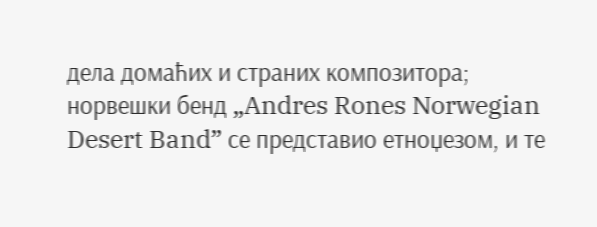дела домаћих и страних композитора; норвешки бенд „Andres Rones Norwegian Desert Band” се представио етноџезом, и те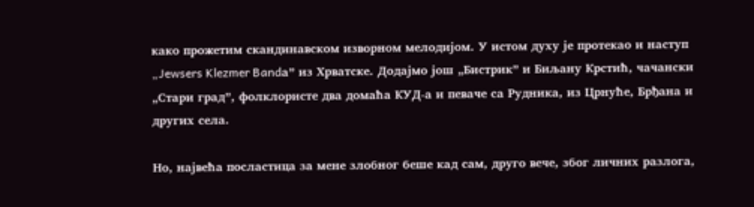како прожетим скандинавском изворном мелодијом. У истом духу је протекао и наступ „Jewsers Klezmer Bandа” из Хрватске. Додајмо још „Бистрик” и Биљану Крстић, чачански „Стари град”, фолклористе два домаћа КУД-а и певаче са Рудника, из Црнуће, Брђана и других села.

Но, највећа посластица за мене злобног беше кад сам, друго вече, због личних разлога,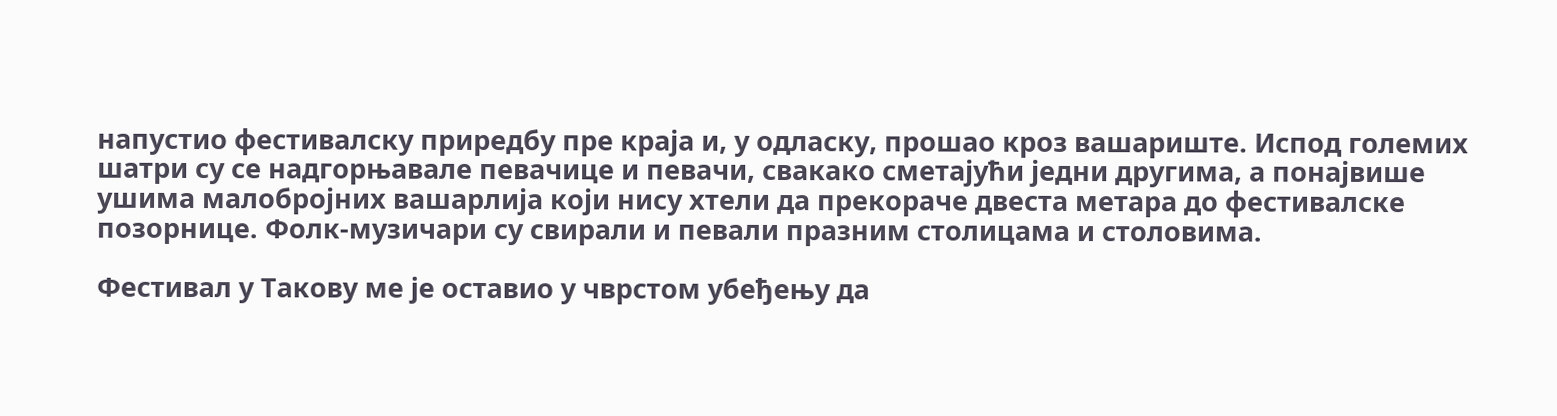напустио фестивалску приредбу пре краја и, у одласку, прошао кроз вашариште. Испод големих шатри су се надгорњавале певачице и певачи, свакако сметајући једни другима, а понајвише ушима малобројних вашарлија који нису хтели да прекораче двеста метара до фестивалске позорнице. Фолк-музичари су свирали и певали празним столицама и столовима.

Фестивал у Такову ме је оставио у чврстом убеђењу да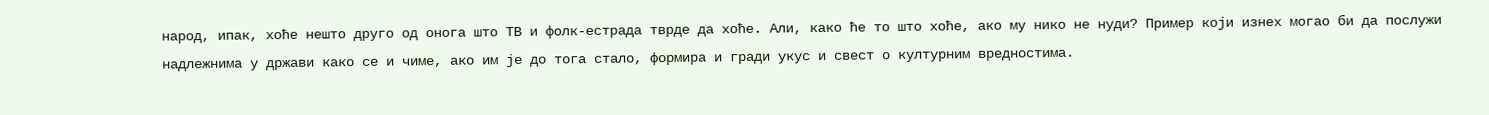народ, ипак, хоће нешто друго од онога што ТВ и фолк-естрада тврде да хоће. Али, како ће то што хоће, ако му нико не нуди? Пример који изнех могао би да послужи надлежнима у држави како се и чиме, ако им је до тога стало, формира и гради укус и свест о културним вредностима.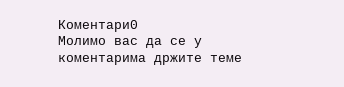Коментари0
Молимо вас да се у коментарима држите теме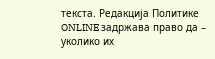текста. Редакција Политике ONLINE задржава право да – уколико их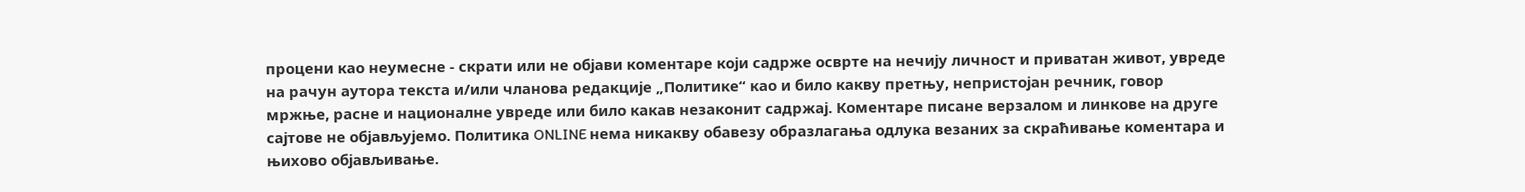процени као неумесне - скрати или не објави коментаре који садрже осврте на нечију личност и приватан живот, увреде на рачун аутора текста и/или чланова редакције „Политике“ као и било какву претњу, непристојан речник, говор мржње, расне и националне увреде или било какав незаконит садржај. Коментаре писане верзалом и линкове на друге сајтове не објављујемо. Политика ONLINE нема никакву обавезу образлагања одлука везаних за скраћивање коментара и њихово објављивање.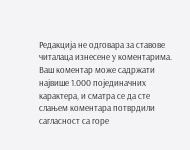Редакција не одговара за ставове читалаца изнесене у коментарима. Ваш коментар може садржати највише 1.000 појединачних карактера, и сматра се да сте слањем коментара потврдили сагласност са горе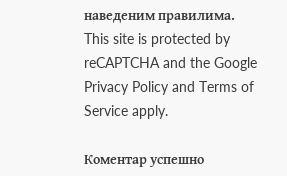наведеним правилима.
This site is protected by reCAPTCHA and the Google Privacy Policy and Terms of Service apply.

Комeнтар успeшно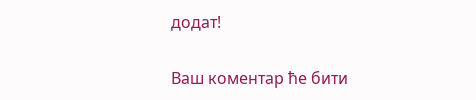додат!

Ваш комeнтар ћe бити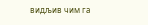видљив чим га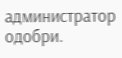администратор одобри.